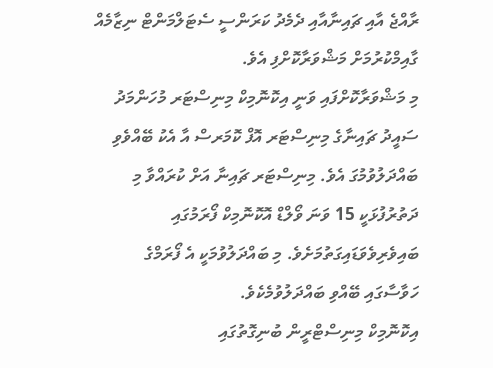ރާއްޖެ އާއި ޗައިނާއާއި ދެމެދު ކަރަންސީ ސެޓަލްމަންޓް ނިޒާމެއް ގާއިމްކުރުމަށް މަޝްވަރާކޮށްފި އެވެ.
މި މަޝްވަރާކޮށްފައި ވަނީ އިކޮނޮމިކް މިނިސްޓަރ މުހަންމަދު ސައީދު ޗައިނާގެ މިނިސްޓަރ އޮފް ކޮމަރސް އާ އެކު ބޭއްވެވި ބައްދަލުވުމުގަ އެވެ. މިނިސްޓަރ ޗައިނާ އަށް ކުރައްވާ މި ދަތުރުފުޅަކީ 15 ވަނަ ވޯލްޑް އޮކޮނޮމިކް ފޯރަމުގައި ބައިވެރިވެވަޑައިގަތުމަށެވެ. މި ބައްދަލުވުމަކީ އެ ފޯރަމްގެ ހަވާސާގައި ބޭއްވި ބައްދަލުވުމެކެވެ.
އިކޮނޮމިކް މިނިސްޓްރީން ބުނިގޮތުގައި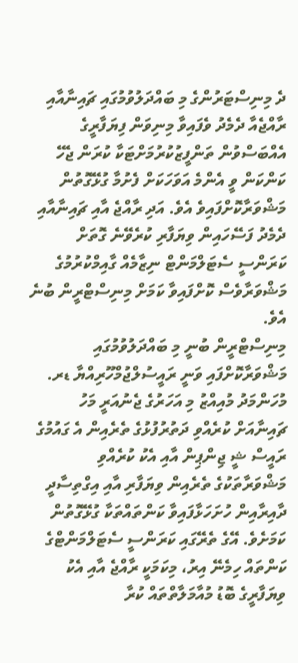ދެ މިނިސްޓަރުންގެ މި ބައްދަލުވުމުގައި ޗައިނާއާއި ރާއްޖެއާ ދެމެދު ވެފައިވާ މިނިވަން ފިޔަފާރީގެ އެއްބަސްވުން ތަންފީޒުކުރުމަށްޓަކާ ކުރަން ޖެހޭ ކަންކަން ވީ އެންމެ އަވަހަކަށް ފެށުމާ ގުޅޭގޮތުން މަޝްވަރާކޮށްފައިވެ އެވެ. އަދި ރާއްޖެ އާއި ޗައިނާއާއި ދެމެދު ފަސޭހައިން ވިޔަފާރި ކުރެވޭނެ ގޮތަށް ކަރަންސީ ސެޓަލްމަންޓް ނިޒާމެއް ގާއިމްކުރުމުގެ މަޝްވަރާވެސް ކޮށްފައިވާ ކަމަށް މިނިސްޓްރީން ބުނެ އެވެ.
މިނިސްޓްރީން ބުނީ މި ބައްދަލުވުމުގައި މަޝްވަރާކޮށްފައި ވަނީ ރައީސުލްޖުމްހޫރިއްޔާ ޑރ. މުހަންމަދު މުއިއްޒު މި އަހަރުގެ ޖެނުއަރީ މަހު ޗައިނާއަށް ކުރެއްވި ދަތުރުފުޅުގެ ތެރެއިން އެ ގައުމުގެ ރައީސް ޝީ ޖިންޕިން އާއި އެކު ކުރެއްވި މަޝްވަރާތަކުގެ ތެރެއިން ވިޔަފާރި އާއި އިގްތިސާދީ ދާއިރާއިން ހުށަހަޅާފައިވާ ކަންތައްތަކާ ގުޅޭގޮތުން ކަމަށެވެ. އޭގެ ތެރޭގައި ކަރަންސީ ސެޓަލްމަންޓްގެ ކަންތައް ހިމެނޭ އިރު، މިކަމަކީ ރާއްޖެ އާއި އެކު ވިޔަފާރީގެ ބޮޑު މުއާމަލާތްތައް ކުރާ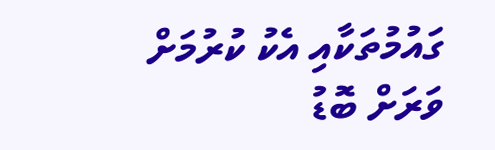ގައުމުތަކާއި އެކު ކުރުމަށް ވަރަށް ބޮޑު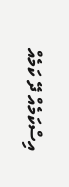އިސްކަމެއް ދޭ ކަމެއް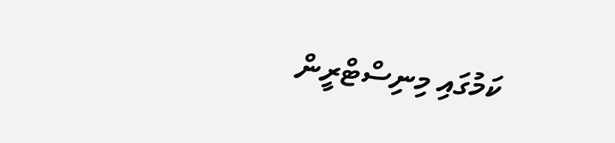ކަމުގައި މިނިސްޓްރީން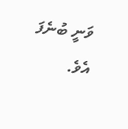ވަނީ ބުނެފަ އެވެ.